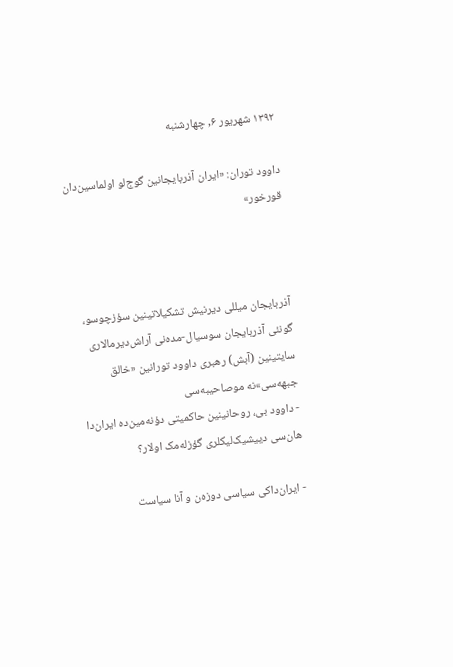۱۳۹۲ شهریور ۶, چهارشنبه

داوود توران: «ایران آذربایجانین گوج‌لو اولماسین‌دان قورخور»



آذربایجان میللی دیرنیش تشکیلاتینین سؤزچوسو، گونئی آذربایجان سوسیال-مده‌نی آراش‌دیرمالاری سایتینین (آبش) رهبری داوود تورانین «خالق جبهه‌سی»نه موصاحیبه‌سی
- داوود بی، روحانینین حاکمیتی دؤنه‌مین‌ده ایران‌دا هان‌سی دییشیک‌لیکلری گؤزله‌مک اولار؟

- ایران‌داکی سیاسی دوزه‌ن و آنا سیاست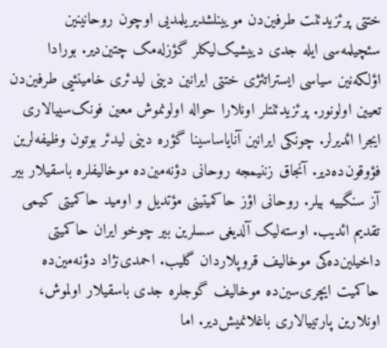ختتی پرئزیدئنت طرفین‌دن مویینلشدیریلمدیی اوچون روحانینین سئچیلمه‌سی ایله جدی دییشیک‌لیکلر گؤزله‌مک چتین‌دیر. بورادا اؤلکه‌نین سیاسی ایستراتئژی ختتی ایرانین دینی لیدئری خامینئیی طرفین‌دن تعیین اولونور. پرئزیدئنتلر اونلارا حواله اولونموش معین فونک‌سییالاری ایجرا ائدیرلر. چونکی ایرانین آنایاساسینا گؤره دینی لیدئر بوتون وظیفه‌لرین فؤوقون‌ده‌دیر. آنجاق زننیمجه روحانی دؤنه‌مین‌ده موخالیفلره باسقیلار بیر آز سنگییه بیلر. روحانی اؤز حاکمیتینی مؤتدیل و اومید حاکمیتی کیمی تقدیم ائدیب. اوسته‌لیک آلدیغی سسلرین بیر چوخو ایران حاکمیتی داخیلین‌ده‌کی موخالیف قروپلاردان گلیب. احمدی‌نژاد دؤنه‌مین‌ده حاکمیت ایچری‌سین‌ده موخالیف گوجلره جدی باسقیلار اولموش، اونلارین پارتییالاری باغلانمیش‌دیر. اما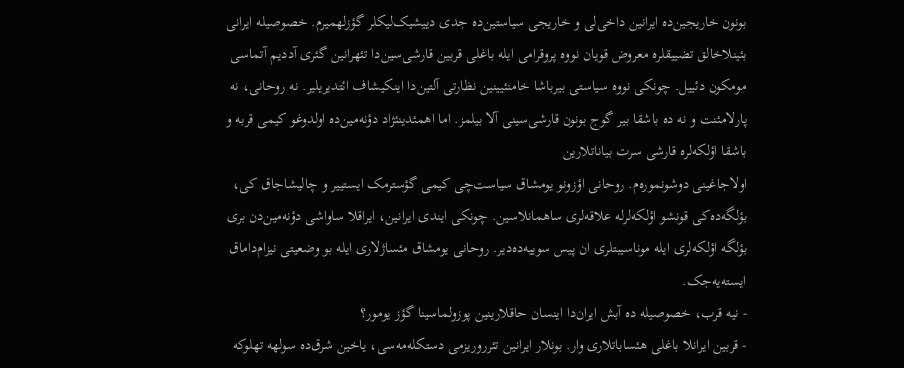بونون خاریجین‌ده ایرانین داخی‌لی و خاریجی سیاستین‌ده جدی دییشیک‌لیکلر گؤزلهمیرم. خصوصیله ایرانی بئینلاخالق تضییقلره معروض قویان نووه پروقرامی ایله باغلی قربین قارشی‌سین‌دا تئهرانین گئری آددیم آتماسی مومکون دئییل. چونکی نووه سیاستی بیرباشا خامنئیینین نظارتی آلتین‌دا اینکیشاف ائتدیریلیر. نه روحانی، نه پارلامئنت و نه ده باشقا بیر گوج بونون قارشی‌سینی آلا بیلمز. اما اهمئدینئژاد دؤنه‌مین‌ده اولدوغو کیمی قربه و باشقا اؤلکه‌لره قارشی سرت بیاناتلارین
اولاجاغینی دوشونموره‌م. روحانی اؤزونو یومشاق سیاست‌چی کیمی گؤسترمک ایستییر و چالیشاجاق کی، بؤلگه‌ده‌کی قونشو اؤلکه‌لرله علاقه‌لری ساهمانلاسین. چونکی ایندی ایرانین، ایراقلا ساواشی دؤنه‌مین‌دن بری بؤلگه اؤلکه‌لری ایله موناسیبتلری ان پیس سوییه‌ده‌دیر. روحانی یومشاق مئساژلاری ایله بو وضعیتی نیزام‌داماق ایسته‌یه‌جک.
- نیه قرب، خصوصیله ده آبش ایران‌دا اینسان حاقلارینین پوزولماسینا گؤز یومور؟
- قربین ایرانلا باغلی هئساباتلاری وار. بونلار ایرانین تئرروریزمی دستکله‌مه‌سی، یاخین شرق‌ده سولهه تهلوکه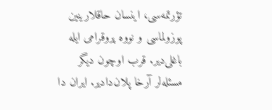تؤرتمه‌سی، اینسان حاقلارینین پوزولماسی و نووه پروقرامی ایله باغلی‌دیر. قرب اوچون دیگر مسئله‌لر آرخا پلان‌دادیر. ایران دا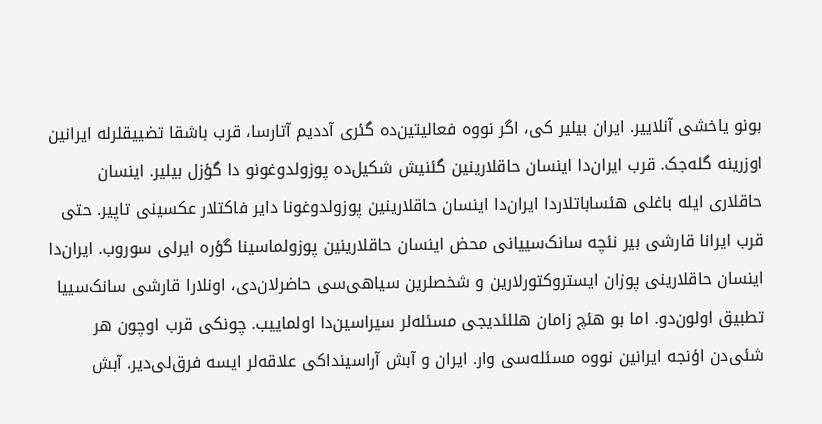بونو یاخشی آنلاییر. ایران بیلیر کی، اگر نووه فعالیتین‌ده گئری آددیم آتارسا، قرب باشقا تضییقلرله ایرانین اوزرینه گله‌جک. قرب ایران‌دا اینسان حاقلارینین گئنیش شکیل‌ده پوزولدوغونو دا گؤزل بیلیر. اینسان حاقلاری ایله باغلی هئساباتلاردا ایران‌دا اینسان حاقلارینین پوزولدوغونا دایر فاکتلار عکسینی تاپیر. حتی قرب ایرانا قارشی بیر نئچه سانک‌سییانی محض اینسان حاقلارینین پوزولماسینا گؤره ایر‌لی سوروب. ایران‌دا اینسان حاقلارینی پوزان ایستروکتورلارین و شخصلرین سیاهی‌سی حاضرلان‌دی، اونلارا قارشی سانک‌سییا تطبیق اولون‌دو. اما بو هئچ زامان هللئدیجی مسئله‌لر سیراسین‌دا اولماییب. چونکی قرب اوچون هر شئی‌دن اؤنجه ایرانین نووه مسئله‌سی وار. ایران و آبش آراسینداکی علاقه‌لر ایسه فرق‌لی‌دیر. آبش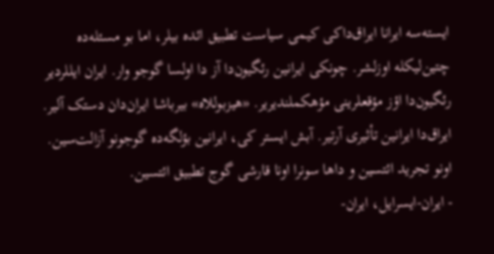ایسته‌سه ایرانا ایراق‌داکی کیمی سیاست تطبیق ائده بیلر، اما بو مسئله‌ده چتین‌لیکله اوزلشر. چونکی ایرانین رئگیون‌دا آز دا اولسا گوجو وار. ایران ایللردیر رئگیون‌دا اؤز مؤقعلرینی مؤهکملندیریر. «هیزبوللاه» بیرباشا ایران‌دان دستک آلیر. ایراق‌دا ایرانین تأثیری آرتیر. آبش ایستر کی، ایرانین بؤلگه‌ده گوجونو آزالت‌سین. اونو تجرید ائتسین و داها سونرا اونا قارشی گوج تطبیق ائتسین.
- ایران-ایسرایل، ایران-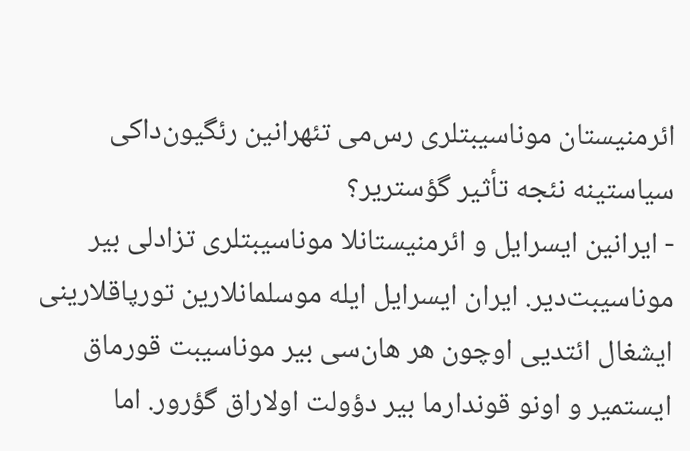ائرمنیستان موناسیبتلری رس‌می تئهرانین رئگیون‌داکی سیاستینه نئجه تأثیر گؤستریر؟
- ایرانین ایسرایل و ائرمنیستانلا موناسیبتلری تزادلی بیر موناسیبت‌دیر. ایران ایسرایل ایله موسلمانلارین تورپاقلارینی ایشغال ائتدیی اوچون هر هان‌سی بیر موناسیبت قورماق ایستمیر و اونو قوندارما بیر دؤولت اولاراق گؤرور. اما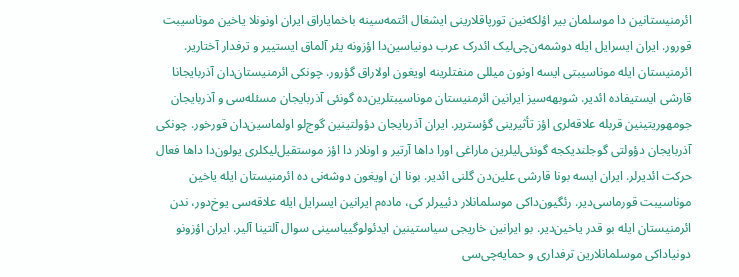ائرمنیستانین دا موسلمان بیر اؤلکه‌نین تورپاقلارینی ایشغال ائتمه‌سینه باخمایاراق ایران اونونلا یاخین موناسیبت قورور. ایران ایسرایل ایله دوشمه‌ن‌چی‌لیک ائد‌رک عرب دونیاسین‌دا اؤزونه یئر آلماق ایستییر و ترفدار آختاریر. ائرمنیستان ایله موناسیبتی ایسه اونون میللی منفتلرینه اویغون اولاراق گؤرور. چونکی ائرمنیستان‌دان آذربایجانا قارشی ایستیفاده ائدیر. شوبهه‌سیز ایرانین ائرمنیستان موناسیبتلرین‌ده گونئی آذربایجان مسئله‌سی و آذربایجان جومهوریتینین قربله علاقه‌لری اؤز تأثیرینی گؤستریر. ایران آذربایجان دؤولتینین گوج‌لو اولماسین‌دان قورخور. چونکی آذربایجان دؤولتی گوجلندیکجه گونئی‌لیلرین ماراغی اورا داها آرتیر و اونلار دا اؤز موستقیل‌لیکلری یولون‌دا داها فعال حرکت ائدیرلر. ایران ایسه بونا قارشی علین‌دن گلنی ائدیر. بونا ان اویغون دوشه‌نی ده ائرمنیستان ایله یاخین موناسیبت قورماسی‌دیر. رئگیون‌داکی موسلمانلار دئییرلر کی، ماده‌م ایرانین ایسرایل ایله علاقه‌سی یوخ‌دور، ندن ائرمنیستان ایله بو قدر یاخین‌دیر. بو ایرانین خاریجی سیاستینین ایدئولوگییاسینی سوال آلتینا آلیر. ایران اؤزونو دونیاداکی موسلمانلارین ترفداری و حمایه‌چی‌سی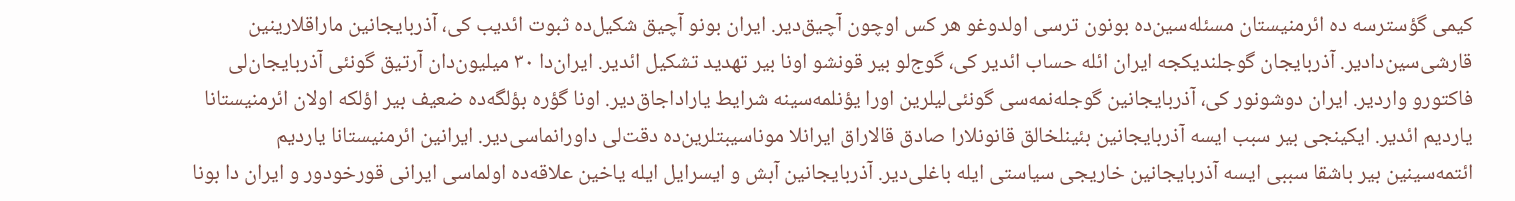کیمی گؤسترسه ده ائرمنیستان مسئله‌سین‌ده بونون ترسی اولدوغو هر کس اوچون آچیق‌دیر. ایران بونو آچیق شکیل‌ده ثبوت ائدیب کی، آذربایجانین ماراقلارینین قارشی‌سین‌دادیر. آذربایجان گوجلندیکجه ایران ائله حساب ائدیر کی، گوج‌لو بیر قونشو اونا بیر تهدید تشکیل ائدیر. ایران‌دا ۳۰ میلیون‌دان آرتیق گونئی آذربایجان‌لی فاکتورو واردیر. ایران دوشونور کی، آذربایجانین گوجله‌نمه‌سی گونئی‌لیلرین اورا یؤنلمه‌سینه شرایط یاراداجاق‌دیر. اونا گؤره بؤلگه‌ده ضعیف بیر اؤلکه اولان ائرمنیستانا یاردیم ائدیر. ایکینجی بیر سبب ایسه آذربایجانین بئینلخالق قانونلارا صادق قالاراق ایرانلا موناسیبتلرین‌ده دقت‌لی داورانماسی‌دیر. ایرانین ائرمنیستانا یاردیم ائتمه‌سینین بیر باشقا سببی ایسه آذربایجانین خاریجی سیاستی ایله باغلی‌دیر. آذربایجانین آبش و ایسرایل ایله یاخین علاقه‌ده اولماسی ایرانی قورخودور و ایران دا بونا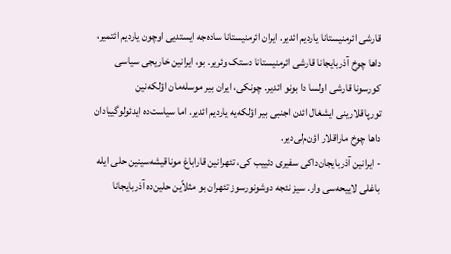قارشی ائرمنیستانا یاردیم ائدیر. ایران ائرمنیستانا ساده‌جه ایستدیی اوچون یاردیم ائتمیر، داها چوخ آذربایجانا قارشی ائرمنیستانا دستک وئریر. بو، ایرانین خاریجی سیاسی کورسونا قارشی اولسا دا بونو ائدیر. چونکی، ایران بیر موسله‌مان اؤلکه‌نین تورپاقلارینی ایشغال ائد‌ن اجنبی بیر اؤلکه‌یه یاردیم ائدیر. اما سیاست‌ده ایدئولوگییادان داها چوخ ماراقلار اؤن‌م‌لی‌دیر.
- ایرانین آذربایجان‌داکی سفیری دئییب کی، تئهرانین قاراباغ موناقیشه‌سینین حلی ایله باغلی لاییحه‌سی وار. سیز نئجه دوشونورسوز تئهران بو مثلاًین حلین‌ده آذربایجانا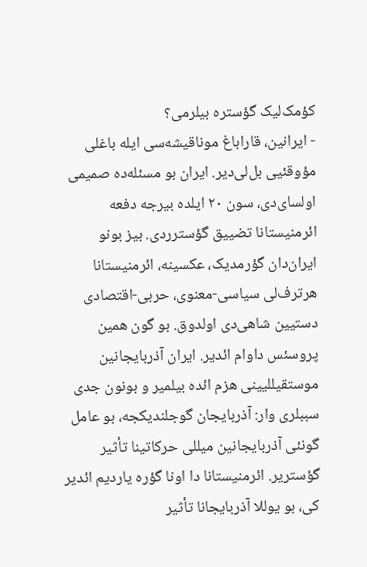کؤمک‌لیک گؤستره بیلرمی؟
- ایرانین، قاراباغ موناقیشه‌سی ایله باغلی مؤوقئیی بل‌لی‌دیر. ایران بو مسئله‌ده صمیمی اولسای‌دی، سون ۲۰ ایلده بیرجه دفعه ائرمنیستانا تضییق گؤسترردی. بیز بونو ایران‌دان گؤرمدیک، عکسینه، ائرمنیستانا هرترف‌لی سیاسی-معنوی، حربی-اقتصادی دستیین شاهی‌دی اولدوق. بو گون همین پروسئس داوام ائدیر. ایران آذربایجانین موستقیللیینی هزم ائده بیلمیر و بونون جدی سببلری وار: آذربایجان گوجلندیکجه، بو عامل گونئی آذربایجانین میللی حرکاتینا تأثیر گؤستریر. ائرمنیستانا دا اونا گؤره یاردیم ائدیر کی، بو یوللا آذربایجانا تأثیر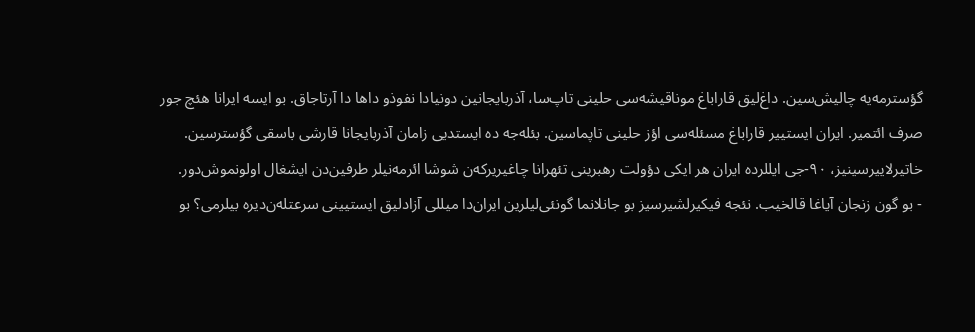گؤسترمه‌یه چالیش‌سین. داغ‌لیق قاراباغ موناقیشه‌سی حلینی تاپ‌سا، آذربایجانین دونیادا نفوذو داها دا آرتاجاق. بو ایسه ایرانا هئچ جور صرف ائتمیر. ایران ایستییر قاراباغ مسئله‌سی اؤز حلینی تاپماسین. بئله‌جه ده ایستدیی زامان آذربایجانا قارشی باسقی گؤسترسین. خاتیرلاییرسینیز، ۹۰-جی ایللرده ایران هر ایکی دؤولت رهبرینی تئهرانا چاغیریرکه‌ن شوشا ائرمه‌نیلر طرفین‌دن ایشغال اولونموش‌دور.
- بو گون زنجان آیاغا قالخیب. نئجه فیکیرلشیرسیز بو جانلانما گونئی‌لیلرین ایران‌دا میللی آزادلیق ایستیینی سرعتله‌ن‌دیره بیلرمی؟ بو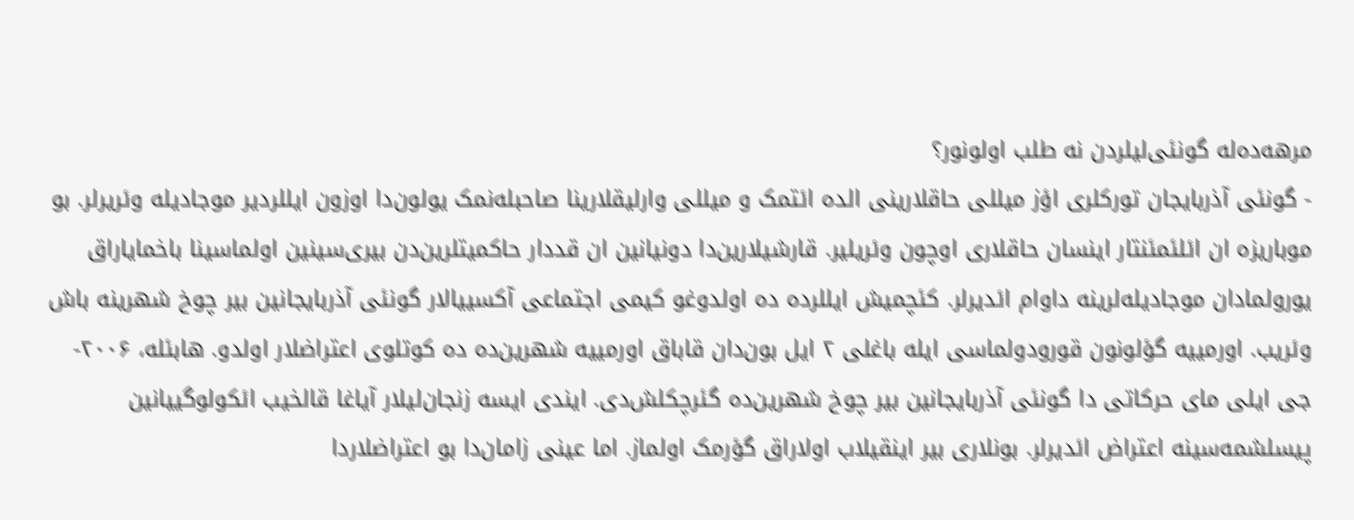مرهه‌ده‌له گونئی‌لیلردن نه طلب اولونور؟
- گونئی آذربایجان تورکلری اؤز میللی حاقلارینی الده ائتمک و میللی وارلیقلارینا صاحبله‌نمک یولون‌دا اوزون ایللردیر موجادیله وئریرلر. بو موباریزه ان ائلئمئنتار اینسان حاقلاری اوچون وئریلیر. قارشیلارین‌دا دونیانین ان قددار حاکمیتلرین‌دن بیری‌سینین اولماسینا باخمایاراق یورولمادان موجادیله‌لرینه داوام ائدیرلر. کئچمیش ایللرده ده اولدوغو کیمی اجتماعی آکسییالار گونئی آذربایجانین بیر چوخ شهرینه باش وئریب. اورمییه گؤلونون قورودولماسی ایله باغلی ۲ ایل بون‌دان قاباق اورمییه شهرین‌ده ده کوتلوی اعتراضلار اولدو. هابئله، ۲۰۰۶-جی ایلی مای حرکاتی دا گونئی آذربایجانین بیر چوخ شهرین‌ده گئرچکلش‌دی. ایندی ایسه زنجان‌لیلار آیاغا قالخیب ائکولوگییانین پیسلشمه‌سینه اعتراض ائدیرلر. بونلاری بیر اینقیلاب اولاراق گؤرمک اولماز. اما عینی زامان‌دا بو اعتراضلاردا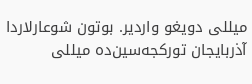میللی دویغو واردیر. بوتون شوعارلاردا آذربایجان تورکجه‌سین‌ده میللی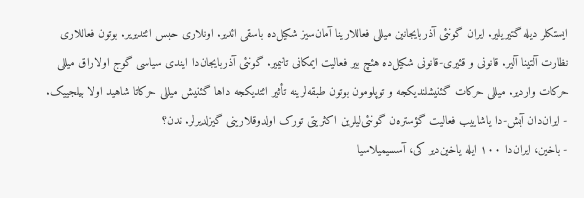ایستکلر دیله گتیریلیر. ایران گونئی آذربایجانین میللی فعاللارینا آمان‌سیز شکیل‌ده باسقی ائدیر. اونلاری حبس ائتدیریر. بوتون فعاللاری نظارت آلتینا آلیر. قانونی و قئیری-قانونی شکیل‌ده هئچ بیر فعالیت ایمکانی تانیمیر. گونئی آذربایجان‌دا ایندی سیاسی گوج اولاراق میللی حرکات واردیر. میللی حرکات گئنیشلندیکجه و توپلومون بوتون طبقه‌لرینه تأثیر ائتدیکجه داها گئنیش میللی حرکاتا شاهید اولا بیلجییک.
- ایران‌دان آبش-دا یاشاییب فعالیت گؤستره‌ن گونئی‌لیلرین اکثریتی تورک اولدوقلارینی گیزلدیرلر. ندن؟
- باخین، ایران‌دا ۱۰۰ ایله یاخین‌دیر کی، آسسیمیلاسیا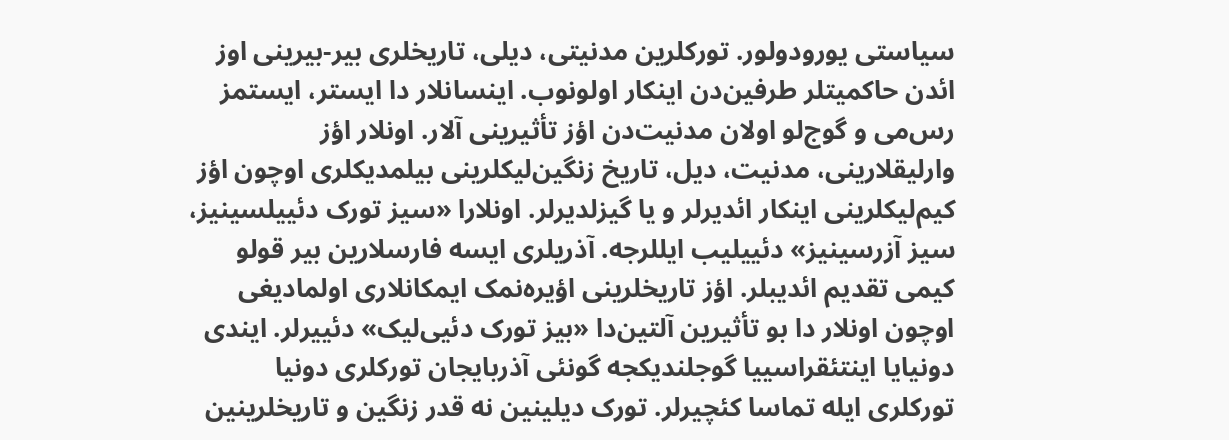سیاستی یورودولور. تورکلرین مدنیتی، دیلی، تاریخلری بیر-بیرینی اوز ائد‌ن حاکمیتلر طرفین‌دن اینکار اولونوب. اینسانلار دا ایستر، ایستمز رس‌می و گوج‌لو اولان مدنیت‌دن اؤز تأثیرینی آلار. اونلار اؤز وارلیقلارینی، مدنیت، دیل، تاریخ زنگین‌لیکلرینی بیلمدیکلری اوچون اؤز کیم‌لیکلرینی اینکار ائدیرلر و یا گیزلدیرلر. اونلارا «سیز تورک دئییلسینیز، سیز آزرسینیز» دئییلیب ایللرجه. آذریلری ایسه فارسلارین بیر قولو کیمی تقدیم ائدیبلر. اؤز تاریخلرینی اؤیره‌نمک ایمکانلاری اولمادیغی اوچون اونلار دا بو تأثیرین آلتین‌دا «بیز تورک دئیی‌لیک» دئییرلر. ایندی دونیایا اینتئقراسییا گوجلندیکجه گونئی آذربایجان تورکلری دونیا تورکلری ایله تماسا کئچیرلر. تورک دیلینین نه قدر زنگین و تاریخلرینین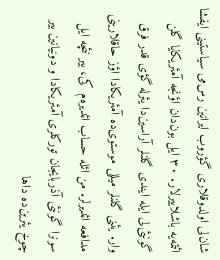شان‌لی اولدوقلاری گؤروب ایرانین رس‌می سیاستینی ایفشا ائتمه‌یه باشلاییرلار. ۳۰ ایل بون‌دان اؤنجه آمئریکایا گلن گونئی‌لی ایله ایندی گلنلر آراسین‌دا یئرله گؤی قدر فرق وار. یئنی گلنلر میللی موستوی‌ده آمئریکادا اؤز حاقلارینی مدافعه ائدیرلر. من ائله حساب ائدیره‌م کی، بیر نئچه ایل سونرا گونئی آذربایجان تورکلری آمئریکادا و دونیانین بیر چوخ یئرین‌ده داها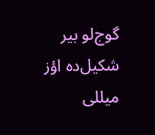گوج‌لو بیر شکیل‌ده اؤز میللی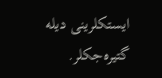ایستکلرینی دیله گتیره‌جکلر.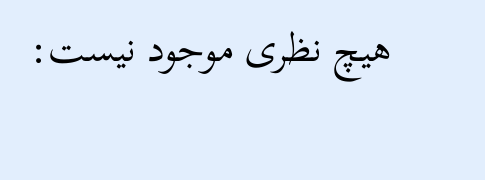هیچ نظری موجود نیست: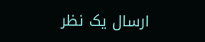ارسال یک نظر